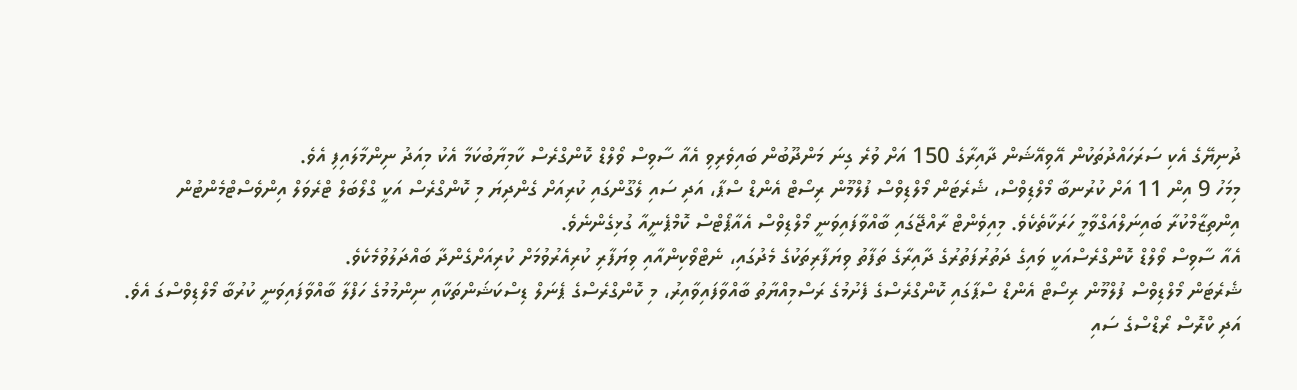ދުނިޔޭގެ އެކި ސަރަހައްދުތަކުން އޭވިއޭޝަން ދާއިރާގެ 150 އަށް ވުރެ ގިނަ މަންދޫބުން ބައިވެރިވި އެއާ ސާވިސް ވޯލްޑް ކޮންގްރެސް ކާމިޔާބުކަމާ އެކު މިއަދު ނިންމާލައިފި އެވެ.
މިމަހު 9 އިން 11 އަށް ކުރުނބާ މޯލްޑިވްސް، ޝެރެޓަން މޯލްޑިވްސް ފުލްމޫން ރިސޯޓް އެންޑް ސްޕާ، އަދި ސައި ލެގޫންގައި ކުރިއަށް ގެންދިޔަ މި ކޮންގްރެސް އަކީ ގްލޯބަލް ޓްރެވަލް އިންވެސްޓްމެންޓުން އިންތިޒާމްކުރާ ބައިނަލްއަގްވާމީ ހަރަކާތެކެވެ. މިއިވެންޓް ރާއްޖޭގައި ބާއްވާފައިވަނީ މޯލްޑިވްސް އެއާޕޯޓްސް ކޮމްޕެނީއާ ގުޅިގެންނެވެ.
އެއާ ސާވިސް ވޯލްޑް ކޮންގްރެސްއަކީ ވައިގެ ދަތުރުފަތުރުގެ ދާއިރާގެ ތަފާތު ވިޔަފާރިތަކުގެ މެދުގައި، ނެޓްވޯކިންއާއި ވިޔަފާރި ކުރިއެރުވުމަށް ކުރިއަށްގެންދާ ބައްދަލުވުމެކެވެ.
ޝެރެޓަން މޯލްޑިވްސް ފުލްމޫން ރިސޯޓް އެންޑް ސްޕާގައި ކޮންގްރެސްގެ ފެށުމުގެ ރަސްމިއްޔާތު ބާއްވާފައިވާއިރު، މި ކޮންގްރެސްގެ ޕެނަލް ޑިސްކަޝަންތަކާއި ނިންމުމުގެ ހަފްލާ ބާއްވާފައިވަނީ ކުރުބާ މޯލްޑިވްސްގަ އެވެ. އަދި ކްރޮސް ރޯޑްސްގެ ސައި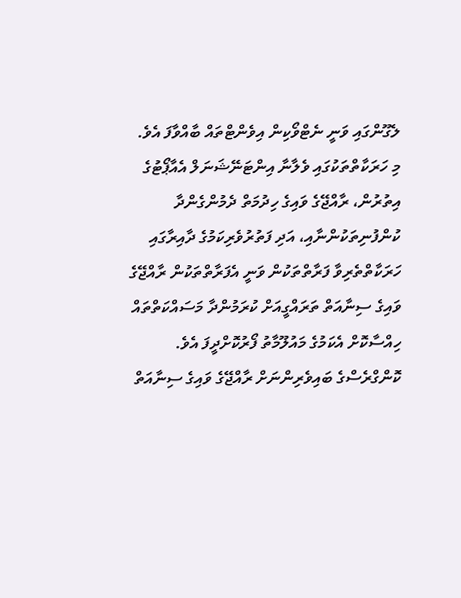ލެގޫންގައި ވަނީ ނެޓްވޯކިން އިވެންޓްތައް ބާއްވާފަ އެވެ.
މި ހަރަކާތްތަކުގައި ވެލާނާ އިންޓަނޭޝަނަލް އެއާޕޯޓުގެ އިތުރުން، ރާއްޖޭގެ ވައިގެ ހިދުމަތް ދެމުންގެންދާ ކުންފުނިތަކުންނާއި، އަދި ފަތުރުވެރިކަމުގެ ދާއިރާގައި ހަރަކާތްތެރިވާ ފަރާތްތަކުން ވަނީ އެފަރާތްތަކުން ރާއްޖޭގެ ވައިގެ ސިނާއަތް ތަރައްގީއަށް ކުރަމުންދާ މަސައްކަތްތައް ހިއްސާކޮށް އެކަމުގެ މައުލޫމާތު ފޯރުކޮށްދީފަ އެވެ.
ކޮންގްރެސްގެ ބައިވެރިންނަށް ރާއްޖޭގެ ވައިގެ ސިނާއަތް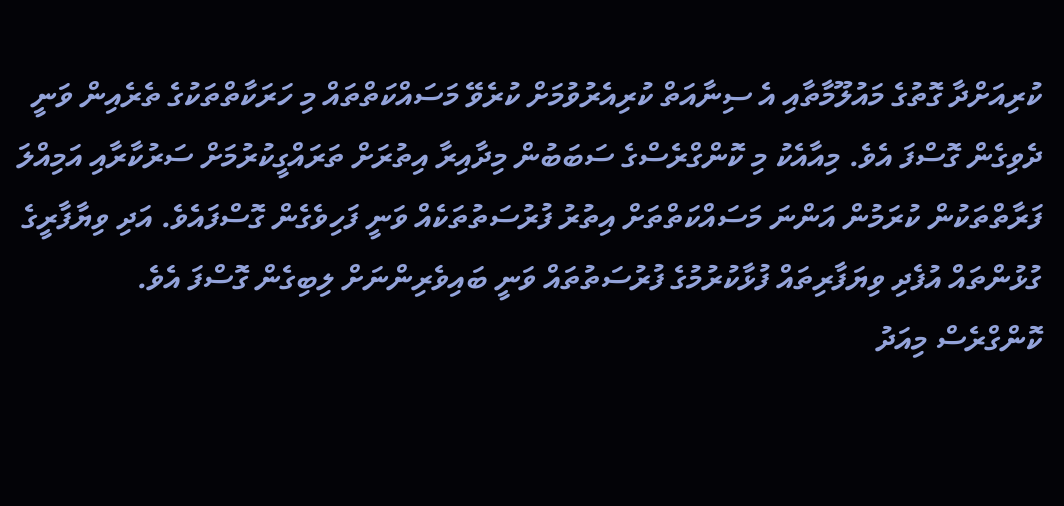ކުރިއަށްދާ ގޮތުގެ މައުލޫމާތާއި އެ ސިނާއަތް ކުރިއެރުވުމަށް ކުރެވޭ މަސައްކަތްތައް މި ހަރަކާތްތަކުގެ ތެރެއިން ވަނީ ދެވިގެން ގޮސްފަ އެވެ. މިއާއެކު މި ކޮންގްރެސްގެ ސަބަބުން މިދާއިރާ އިތުރަށް ތަރައްގީކުރުމަށް ސަރުކާރާއި އަމިއްލަ ފަރާތްތަކުން ކުރަމުން އަންނަ މަސައްކަތްތަށް އިތުރު ފުރުސަތުތަކެއް ވަނީ ފަހިވެގެން ގޮސްފައެވެ. އަދި ވިޔާފާރީގެ ގުޅުންތައް އުފެދި ވިޔަފާރިތައް ފުޅާކުރުމުގެ ފުރުސަތުތައް ވަނީ ބައިވެރިންނަށް ލިބިގެން ގޮސްފަ އެވެ.
ކޮންގްރެސް މިއަދު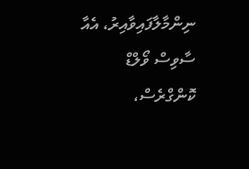ނިންމާލާފައިވާއިރު، އެއާ ސާވިސް ވޯލްޑް ކޮންގްރެސް،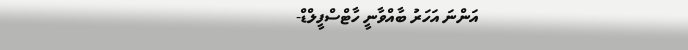އަންނަ އަހަރު ބާއްވާނީ ހާޓްސްފީލްޑް-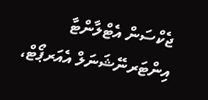ޖެކްސަން އެޓްލާންޓާ އިންޓަރނޭޝަނަލް އެއަރޕޯޓް،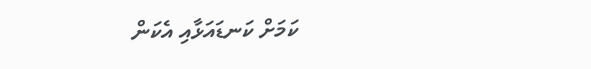ކަމަށް ކަނޑައަޅާއި އެކަން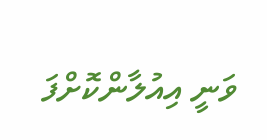ވަނީ އިއުލާންކޮށްފަ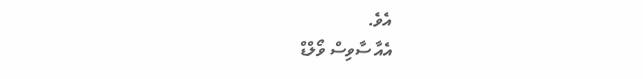އެވެ.
އެއާ ސާވިސް ވޯލްޑް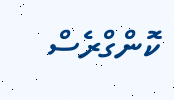ކޮންގްރެސް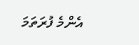އެންމެ ފުރަތަމަ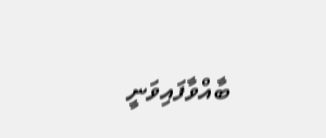ބާއްވާފައިވަނީ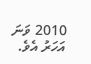2010 ވަނަ އަހަރު އެވެ.